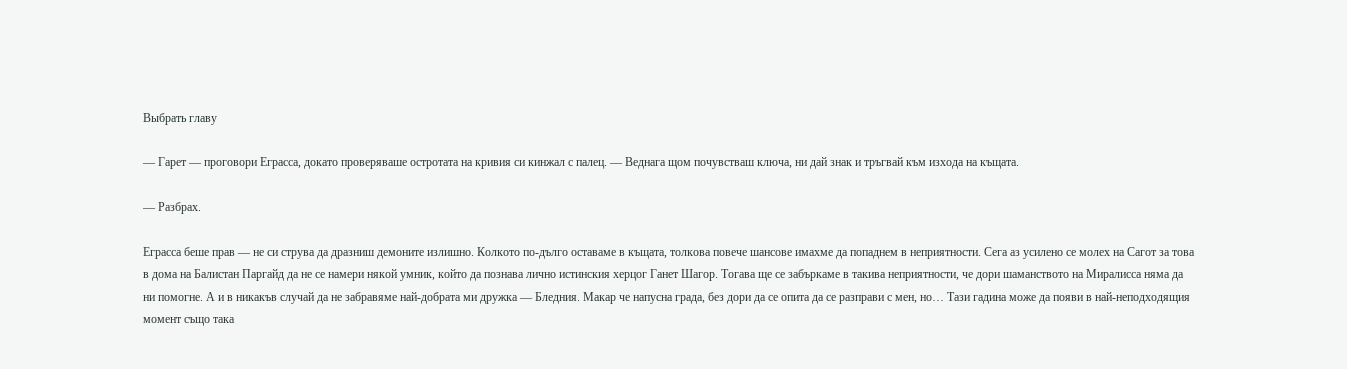Выбрать главу

— Гарет — проговори Еграсса, докато проверяваше остротата на кривия си кинжал с палец. — Веднага щом почувстваш ключа, ни дай знак и тръгвай към изхода на къщата.

— Разбрах.

Еграсса беше прав — не си струва да дразниш демоните излишно. Колкото по-дълго оставаме в къщата, толкова повече шансове имахме да попаднем в неприятности. Сега аз усилено се молех на Сагот за това в дома на Балистан Паргайд да не се намери някой умник, който да познава лично истинския херцог Ганет Шагор. Тогава ще се забъркаме в такива неприятности, че дори шаманството на Миралисса няма да ни помогне. А и в никакъв случай да не забравяме най-добрата ми дружка — Бледния. Макар че напусна града, без дори да се опита да се разправи с мен, но… Тази гадина може да появи в най-неподходящия момент също така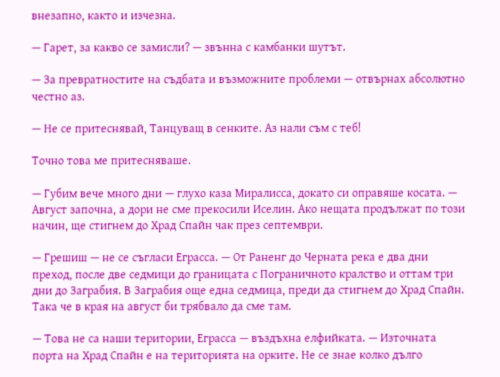внезапно, както и изчезна.

— Гарет, за какво се замисли? — звънна с камбанки шутът.

— За превратностите на съдбата и възможните проблеми — отвърнах абсолютно честно аз.

— Не се притеснявай, Танцуващ в сенките. Аз нали съм с теб!

Точно това ме притесняваше.

— Губим вече много дни — глухо каза Миралисса, докато си оправяше косата. — Август започна, а дори не сме прекосили Иселин. Ако нещата продължат по този начин, ще стигнем до Храд Спайн чак през септември.

— Грешиш — не се съгласи Еграсса. — От Раненг до Черната река е два дни преход, после две седмици до границата с Пограничното кралство и оттам три дни до Заграбия. В Заграбия още една седмица, преди да стигнем до Храд Спайн. Така че в края на август би трябвало да сме там.

— Това не са наши територии, Еграсса — въздъхна елфийката. — Източната порта на Храд Спайн е на територията на орките. Не се знае колко дълго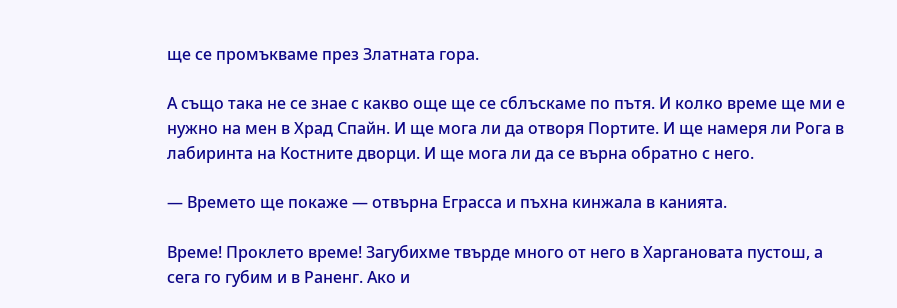ще се промъкваме през Златната гора.

А също така не се знае с какво още ще се сблъскаме по пътя. И колко време ще ми е нужно на мен в Храд Спайн. И ще мога ли да отворя Портите. И ще намеря ли Рога в лабиринта на Костните дворци. И ще мога ли да се върна обратно с него.

— Времето ще покаже — отвърна Еграсса и пъхна кинжала в канията.

Време! Проклето време! Загубихме твърде много от него в Харгановата пустош, а сега го губим и в Раненг. Ако и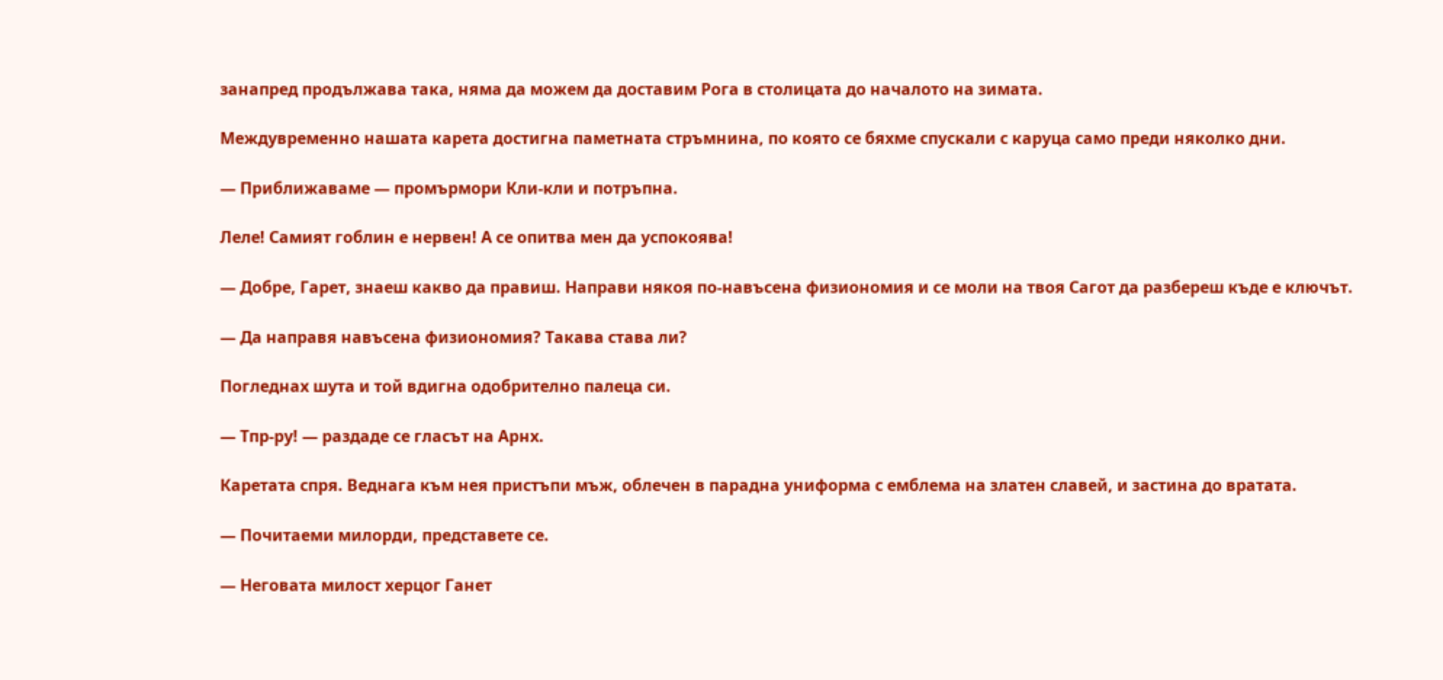занапред продължава така, няма да можем да доставим Рога в столицата до началото на зимата.

Междувременно нашата карета достигна паметната стръмнина, по която се бяхме спускали с каруца само преди няколко дни.

— Приближаваме — промърмори Кли-кли и потръпна.

Леле! Самият гоблин е нервен! А се опитва мен да успокоява!

— Добре, Гарет, знаеш какво да правиш. Направи някоя по-навъсена физиономия и се моли на твоя Сагот да разбереш къде е ключът.

— Да направя навъсена физиономия? Такава става ли?

Погледнах шута и той вдигна одобрително палеца си.

— Тпр-ру! — раздаде се гласът на Арнх.

Каретата спря. Веднага към нея пристъпи мъж, облечен в парадна униформа с емблема на златен славей, и застина до вратата.

— Почитаеми милорди, представете се.

— Неговата милост херцог Ганет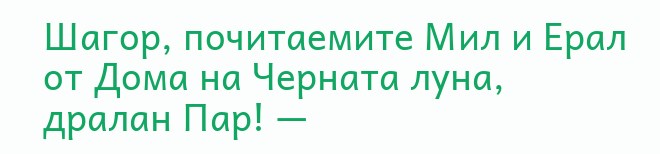Шагор, почитаемите Мил и Ерал от Дома на Черната луна, дралан Пар! —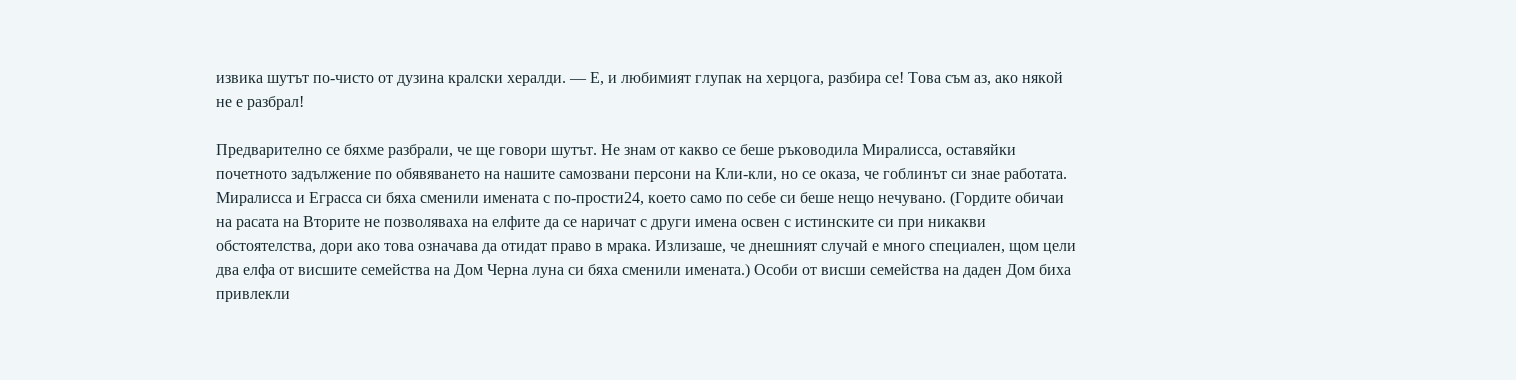извика шутът по-чисто от дузина кралски хералди. — Е, и любимият глупак на херцога, разбира се! Това съм аз, ако някой не е разбрал!

Предварително се бяхме разбрали, че ще говори шутът. Не знам от какво се беше ръководила Миралисса, оставяйки почетното задължение по обявяването на нашите самозвани персони на Кли-кли, но се оказа, че гоблинът си знае работата. Миралисса и Еграсса си бяха сменили имената с по-прости24, което само по себе си беше нещо нечувано. (Гордите обичаи на расата на Вторите не позволяваха на елфите да се наричат с други имена освен с истинските си при никакви обстоятелства, дори ако това означава да отидат право в мрака. Излизаше, че днешният случай е много специален, щом цели два елфа от висшите семейства на Дом Черна луна си бяха сменили имената.) Особи от висши семейства на даден Дом биха привлекли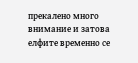прекалено много внимание и затова елфите временно се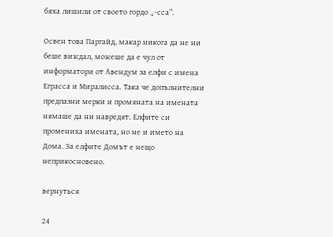бяха лишили от своето гордо „-сса“.

Освен това Паргайд, макар никога да не ни беше виждал, можеше да е чул от информатори от Авендум за елфи с имена Еграсса и Миралисса. Така че допълнителни предпазни мерки и промяната на имената нямаше да ни навредят. Елфите си промениха имената, но не и името на Дома. За елфите Домът е нещо неприкосновено.

вернуться

24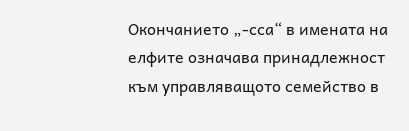Окончанието „-сса“ в имената на елфите означава принадлежност към управляващото семейство в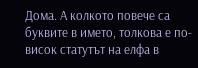Дома. А колкото повече са буквите в името, толкова е по-висок статутът на елфа в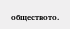обществото.